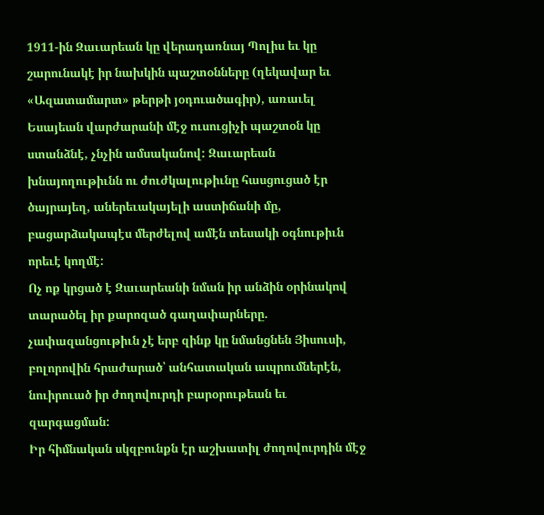1911-ին Զաւարեան կը վերադառնայ Պոլիս եւ կը շարունակէ իր նախկին պաշտօնները (ղեկավար եւ «Ազատամարտ» թերթի յօդուածագիր), առաւել Եսայեան վարժարանի մէջ ուսուցիչի պաշտօն կը ստանձնէ, չնչին ամսականով: Զաւարեան խնայողութիւնն ու ժուժկալութիւնը հասցուցած էր ծայրայեղ, աներեւակայելի աստիճանի մը, բացարձակապէս մերժելով ամէն տեսակի օգնութիւն որեւէ կողմէ:
Ոչ ոք կրցած է Զաւարեանի նման իր անձին օրինակով տարածել իր քարոզած գաղափարները. չափազանցութիւն չէ երբ զինք կը նմանցնեն Յիսուսի, բոլորովին հրաժարած՝ անհատական ապրումներէն, նուիրուած իր ժողովուրդի բարօրութեան եւ զարգացման:
Իր հիմնական սկզբունքն էր աշխատիլ ժողովուրդին մէջ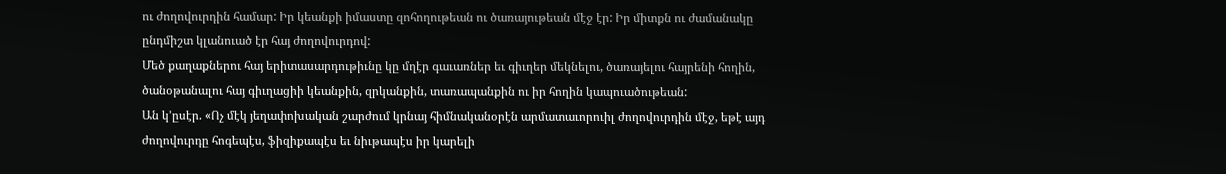ու ժողովուրդին համար: Իր կեանքի իմաստը զոհողութեան ու ծառայութեան մէջ էր: Իր միտքն ու ժամանակը ընդմիշտ կլանուած էր հայ ժողովուրդով:
Մեծ քաղաքներու հայ երիտասարդութիւնը կը մղէր գաւառներ եւ գիւղեր մեկնելու, ծառայելու հայրենի հողին, ծանօթանալու հայ գիւղացիի կեանքին, զրկանքին, տառապանքին ու իր հողին կապուածութեան:
Ան կ’ըսէր. «Ոչ մէկ յեղափոխական շարժում կրնայ հիմնականօրէն արմատաւորուիլ ժողովուրդին մէջ, եթէ այդ ժողովուրդը հոգեպէս, ֆիզիքապէս եւ նիւթապէս իր կարելի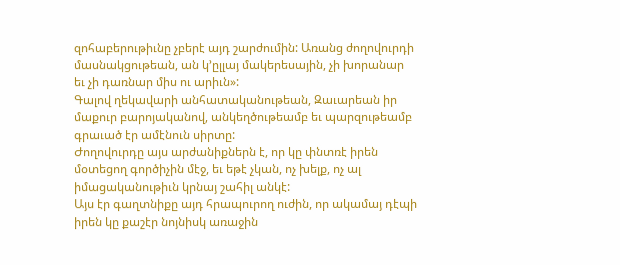զոհաբերութիւնը չբերէ այդ շարժումին: Առանց ժողովուրդի մասնակցութեան, ան կ’ըլլայ մակերեսային, չի խորանար եւ չի դառնար միս ու արիւն»:
Գալով ղեկավարի անհատականութեան, Զաւարեան իր մաքուր բարոյականով, անկեղծութեամբ եւ պարզութեամբ գրաւած էր ամէնուն սիրտը:
Ժողովուրդը այս արժանիքներն է, որ կը փնտռէ իրեն մօտեցող գործիչին մէջ, եւ եթէ չկան, ոչ խելք, ոչ ալ իմացականութիւն կրնայ շահիլ անկէ:
Այս էր գաղտնիքը այդ հրապուրող ուժին, որ ակամայ դէպի իրեն կը քաշէր նոյնիսկ առաջին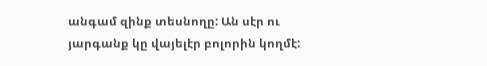անգամ զինք տեսնողը: Ան սէր ու յարգանք կը վայելէր բոլորին կողմէ: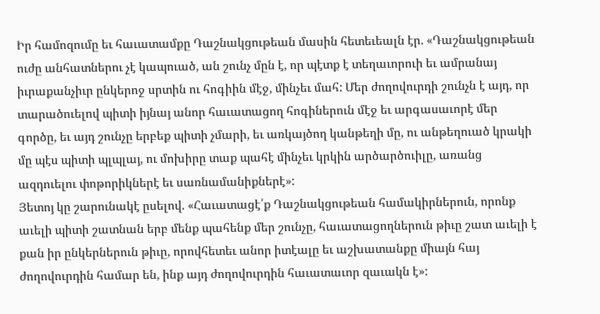Իր համոզումը եւ հաւատամքը Դաշնակցութեան մասին հետեւեալն էր. «Դաշնակցութեան ուժը անհատներու չէ կապուած, ան շունչ մըն է, որ պէտք է տեղաւորուի եւ ամրանայ իւրաքանչիւր ընկերոջ սրտին ու հոգիին մէջ, մինչեւ մահ: Մեր ժողովուրդի շունչն է այդ, որ տարածուելով պիտի իյնայ անոր հաւատացող հոգիներուն մէջ եւ արգասաւորէ մեր գործը, եւ այդ շունչը երբեք պիտի չմարի, եւ առկայծող կանթեղի մը, ու անթեղուած կրակի մը պէս պիտի պլպլայ, ու մոխիրը տաք պահէ մինչեւ կրկին արծարծուիլը, առանց ազդուելու փոթորիկներէ եւ սառնամանիքներէ»:
Յետոյ կը շարունակէ ըսելով. «Հաւատացէ՛ք Դաշնակցութեան համակիրներուն, որոնք աւելի պիտի շատնան երբ մենք պահենք մեր շունչը, հաւատացողներուն թիւը շատ աւելի է քան իր ընկերներուն թիւը, որովհետեւ անոր իտէալը եւ աշխատանքը միայն հայ ժողովուրդին համար են, ինք այդ ժողովուրդին հաւատաւոր զաւակն է»: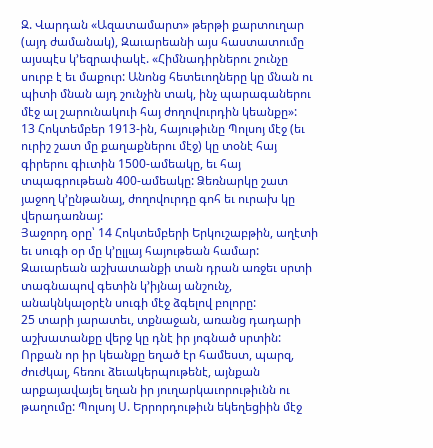Զ. Վարդան «Ազատամարտ» թերթի քարտուղար (այդ ժամանակ), Զաւարեանի այս հաստատումը այսպէս կ’եզրափակէ. «Հիմնադիրներու շունչը սուրբ է եւ մաքուր: Անոնց հետեւողները կը մնան ու պիտի մնան այդ շունչին տակ, ինչ պարագաներու մէջ ալ շարունակուի հայ ժողովուրդին կեանքը»:
13 Հոկտեմբեր 1913-ին, հայութիւնը Պոլսոյ մէջ (եւ ուրիշ շատ մը քաղաքներու մէջ) կը տօնէ հայ գիրերու գիւտին 1500-ամեակը, եւ հայ տպագրութեան 400-ամեակը: Ձեռնարկը շատ յաջող կ’ընթանայ, ժողովուրդը գոհ եւ ուրախ կը վերադառնայ:
Յաջորդ օրը՝ 14 Հոկտեմբերի Երկուշաբթին, աղէտի եւ սուգի օր մը կ’ըլլայ հայութեան համար: Զաւարեան աշխատանքի տան դրան առջեւ սրտի տագնապով գետին կ’իյնայ անշունչ, անակնկալօրէն սուգի մէջ ձգելով բոլորը:
25 տարի յարատեւ, տքնաջան, առանց դադարի աշխատանքը վերջ կը դնէ իր յոգնած սրտին:
Որքան որ իր կեանքը եղած էր համեստ, պարզ, ժուժկալ, հեռու ձեւակերպութենէ, այնքան արքայավայել եղան իր յուղարկաւորութիւնն ու թաղումը: Պոլսոյ Ս. Երրորդութիւն եկեղեցիին մէջ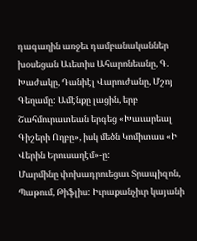դագաղին առջեւ դամբանականներ խօսեցան Աւետիս Ահարոնեանը, Գ. Խաժակը, Դանիէլ Վարուժանը, Մշոյ Գեղամը: Ամէնքը լացին, երբ Շահմուրատեան երգեց «Խաւարեալ Գիշերի Ողբը», իսկ մեծն Կոմիտաս «Ի Վերին Երուսաղէմ»-ը:
Մարմինը փոխադրուեցաւ Տրապիզոն, Պաթում, Թիֆլիս: Իւրաքանչիւր կայանի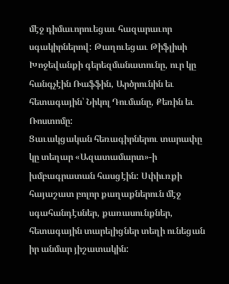մէջ դիմաւորուեցաւ հազարաւոր սգակիրներով: Թաղուեցաւ Թիֆլիսի Խոջեվանքի գերեզմանատունը, ուր կը հանգչէին Ռաֆֆին, Արծրունին եւ հետագային՝ Նիկոլ Դումանը, Քեռին եւ Ռոստոմը:
Ցաւակցական հեռագիրներու տարափը կը տեղար «Ազատամարտ»-ի խմբագրատան հասցէին: Սփիւռքի հայաշատ բոլոր քաղաքներուն մէջ սգահանդէսներ, քառասունքներ, հետագային տարելիցներ տեղի ունեցան իր անմար յիշատակին: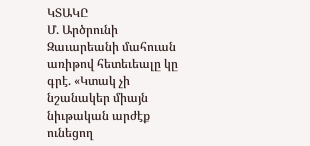ԿՏԱԿԸ
Մ. Արծրունի Զաւարեանի մահուան առիթով հետեւեալը կը գրէ. «Կտակ չի նշանակեր միայն նիւթական արժէք ունեցող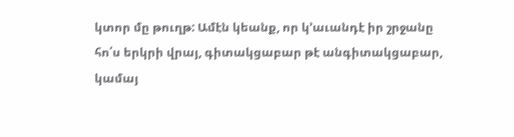կտոր մը թուղթ: Ամէն կեանք, որ կ’աւանդէ իր շրջանը հո՛ս երկրի վրայ, գիտակցաբար թէ անգիտակցաբար, կամայ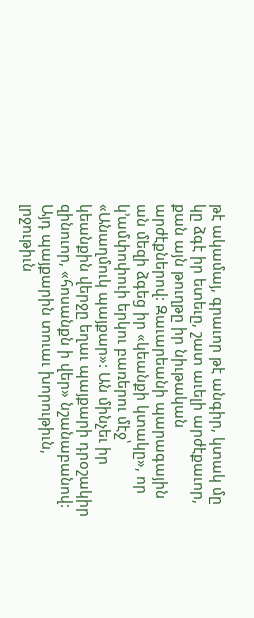թէ ակամայ, գրաւոր թէ անգիր, կտակ մը կը ձգէ իր ետեւը, շատ աւելի արժէքաւոր, քան այն թուղթը իր նիւթական արժէքներով: Զաւարեանի պարագային ան մեզի ձգեց իր «կեանքի կտակը», որ կ’ամփոփուի երկու բառերու մէջ՝ «Անաղմուկ պայքար»: Ան մինչեւ իր կեանքին վերջը եղաւ պայքարի դրօշակիր զինուոր, «հոսանքն ի վեր» նշանաբանով: Այդ պայքարին տուաւ խորութիւն, լրջութիւն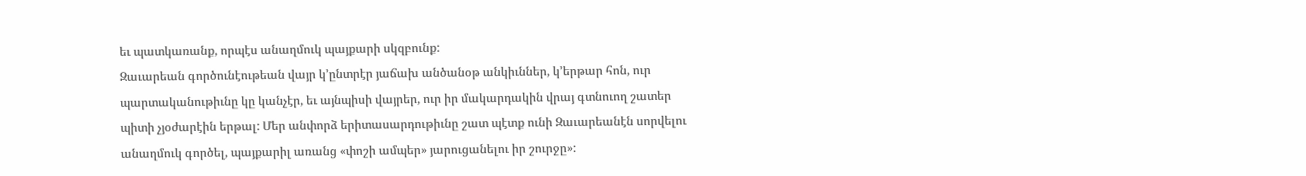եւ պատկառանք, որպէս անաղմուկ պայքարի սկզբունք:
Զաւարեան գործունէութեան վայր կ’ընտրէր յաճախ անծանօթ անկիւններ, կ’երթար հոն, ուր պարտականութիւնը կը կանչէր, եւ այնպիսի վայրեր, ուր իր մակարդակին վրայ գտնուող շատեր պիտի չյօժարէին երթալ: Մեր անփորձ երիտասարդութիւնը շատ պէտք ունի Զաւարեանէն սորվելու անաղմուկ գործել, պայքարիլ առանց «փոշի ամպեր» յարուցանելու իր շուրջը»: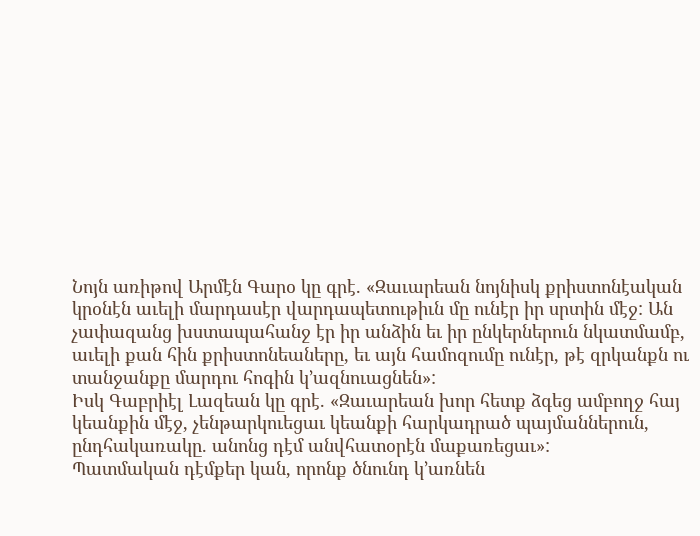Նոյն առիթով Արմէն Գարօ կը գրէ. «Զաւարեան նոյնիսկ քրիստոնէական կրօնէն աւելի մարդասէր վարդապետութիւն մը ունէր իր սրտին մէջ: Ան չափազանց խստապահանջ էր իր անձին եւ իր ընկերներուն նկատմամբ, աւելի քան հին քրիստոնեաները, եւ այն համոզումը ունէր, թէ զրկանքն ու տանջանքը մարդու հոգին կ’ազնուացնեն»:
Իսկ Գաբրիէլ Լազեան կը գրէ. «Զաւարեան խոր հետք ձգեց ամբողջ հայ կեանքին մէջ, չենթարկուեցաւ կեանքի հարկադրած պայմաններուն, ընդհակառակը. անոնց դէմ անվհատօրէն մաքառեցաւ»:
Պատմական դէմքեր կան, որոնք ծնունդ կ’առնեն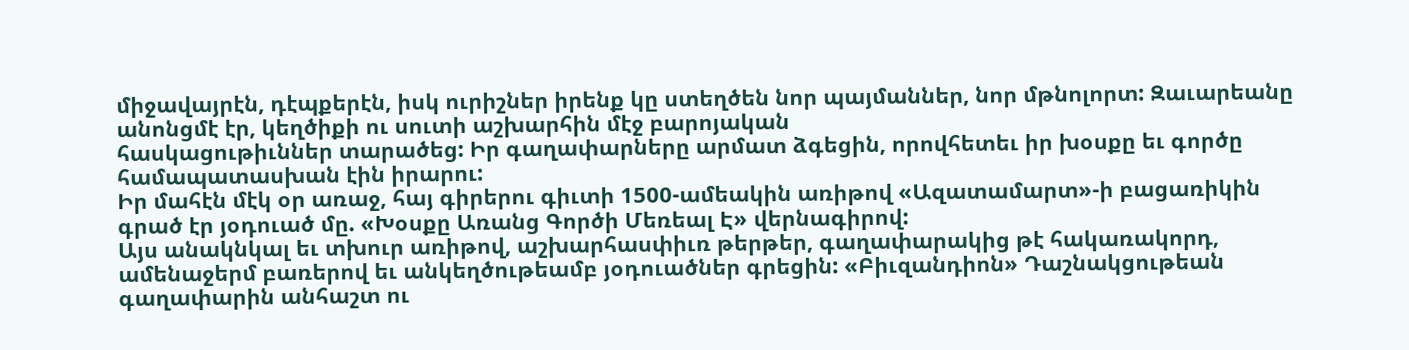միջավայրէն, դէպքերէն, իսկ ուրիշներ իրենք կը ստեղծեն նոր պայմաններ, նոր մթնոլորտ: Զաւարեանը անոնցմէ էր, կեղծիքի ու սուտի աշխարհին մէջ բարոյական
հասկացութիւններ տարածեց: Իր գաղափարները արմատ ձգեցին, որովհետեւ իր խօսքը եւ գործը համապատասխան էին իրարու:
Իր մահէն մէկ օր առաջ, հայ գիրերու գիւտի 1500-ամեակին առիթով «Ազատամարտ»-ի բացառիկին գրած էր յօդուած մը. «Խօսքը Առանց Գործի Մեռեալ Է» վերնագիրով:
Այս անակնկալ եւ տխուր առիթով, աշխարհասփիւռ թերթեր, գաղափարակից թէ հակառակորդ, ամենաջերմ բառերով եւ անկեղծութեամբ յօդուածներ գրեցին: «Բիւզանդիոն» Դաշնակցութեան գաղափարին անհաշտ ու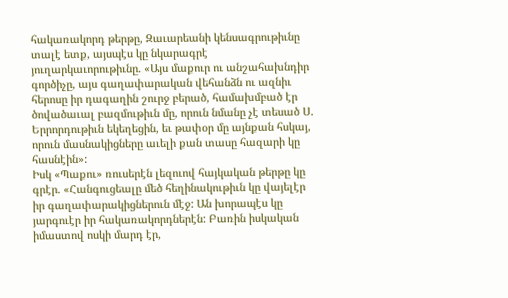հակառակորդ թերթը, Զաւարեանի կենսագրութիւնը տալէ ետք, այսպէս կը նկարագրէ յուղարկաւորութիւնը. «Այս մաքուր ու անշահախնդիր գործիչը, այս գաղափարական վեհանձն ու ազնիւ հերոսը իր դագաղին շուրջ բերած, համախմբած էր ծովածաւալ բազմութիւն մը, որուն նմանը չէ տեսած Ս. Երրորդութիւն եկեղեցին, եւ թափօր մը այնքան հսկայ, որուն մասնակիցները աւելի քան տասը հազարի կը հասնէին»:
Իսկ «Պաքու» ռուսերէն լեզուով հայկական թերթը կը գրէր. «Հանգուցեալը մեծ հեղինակութիւն կը վայելէր իր գաղափարակիցներուն մէջ: Ան խորապէս կը յարգուէր իր հակառակորդներէն: Բառին իսկական իմաստով ոսկի մարդ էր,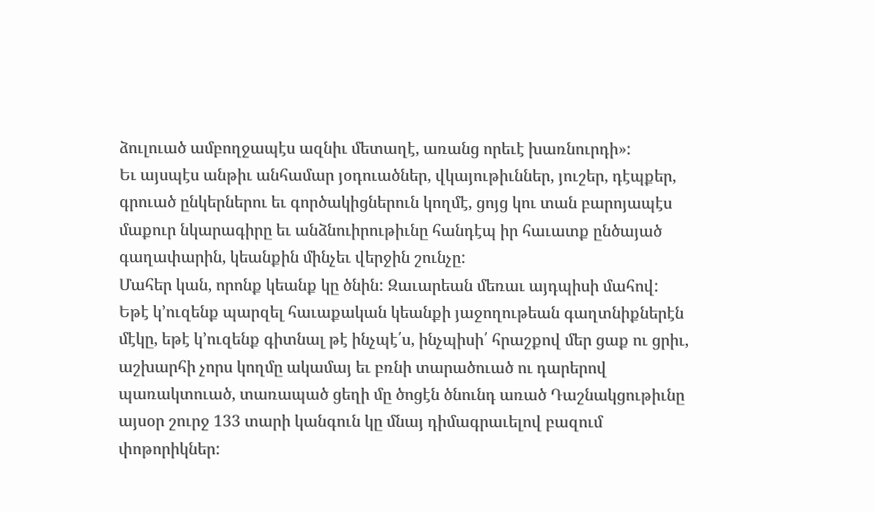ձուլուած ամբողջապէս ազնիւ մետաղէ, առանց որեւէ խառնուրդի»:
Եւ այսպէս անթիւ անհամար յօդուածներ, վկայութիւններ, յուշեր, դէպքեր, գրուած ընկերներու եւ գործակիցներուն կողմէ, ցոյց կու տան բարոյապէս մաքուր նկարագիրը եւ անձնուիրութիւնը հանդէպ իր հաւատք ընծայած գաղափարին, կեանքին մինչեւ վերջին շունչը:
Մահեր կան, որոնք կեանք կը ծնին: Զաւարեան մեռաւ այդպիսի մահով:
Եթէ կ’ուզենք պարզել հաւաքական կեանքի յաջողութեան գաղտնիքներէն մէկը, եթէ կ’ուզենք գիտնալ թէ ինչպէ՛ս, ինչպիսի՛ հրաշքով մեր ցաք ու ցրիւ, աշխարհի չորս կողմը ակամայ եւ բռնի տարածուած ու դարերով պառակտուած, տառապած ցեղի մը ծոցէն ծնունդ առած Դաշնակցութիւնը այսօր շուրջ 133 տարի կանգուն կը մնայ դիմագրաւելով բազում փոթորիկներ: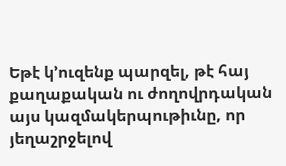Եթէ կ’ուզենք պարզել, թէ հայ քաղաքական ու ժողովրդական այս կազմակերպութիւնը, որ յեղաշրջելով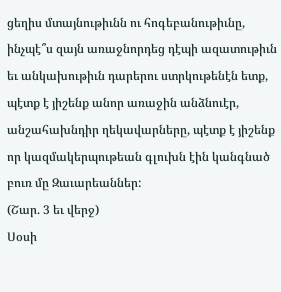ցեղիս մտայնութիւնն ու հոգեբանութիւնը, ինչպէ՞ս զայն առաջնորդեց դէպի ազատութիւն եւ անկախութիւն դարերու ստրկութենէն ետք, պէտք է յիշենք անոր առաջին անձնուէր, անշահախնդիր ղեկավարները, պէտք է յիշենք որ կազմակերպութեան գլուխն էին կանգնած բուռ մը Զաւարեաններ:
(Շար. 3 եւ վերջ)
Սօսի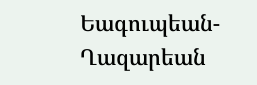Եագուպեան-Ղազարեան